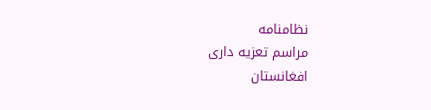نظامنامه
مراسم تعزیه داری
افغانستان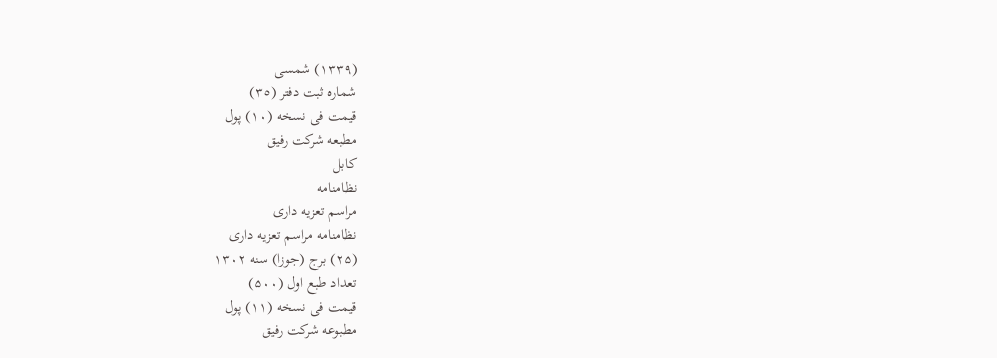(١٣٣٩) شمسى
شماره ثبت دفتر (٣٥)
قیمت فی نسخه (١٠) پول
مطبعه شرکت رفیق
کابل
نظامنامه
مراسم تعزیه داری
نظامنامه مراسم تعزیه داری
(۲۵) برج (جوزا) سنه ۱۳۰۲
تعداد طبع اول (۵۰۰)
قیمت فی نسخه (۱۱) پول
مطبوعه شرکت رفیق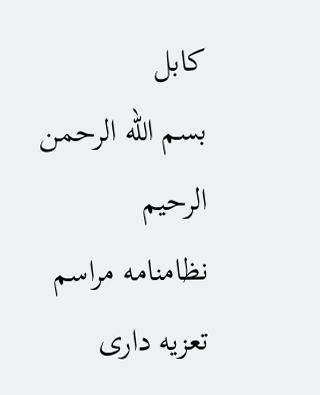کابل
بسم الله الرحمن الرحیم
نظامنامه مراسم تعزیه داری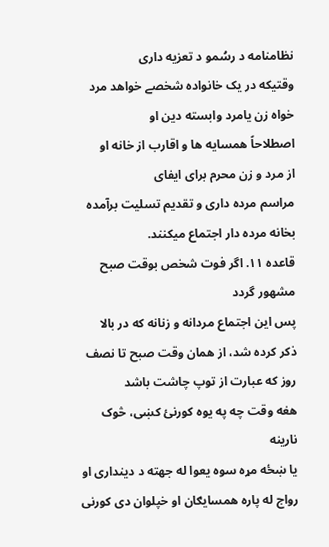نظامنامه د رسُمو د تعزیه داری
وقتیکه در یک خانواده شخصے خواهد مرد
خواه زن یامرد وابسته دین او
اصطلاحاً همسایه ها و اقارب از خانه او
از مرد و زن محرم برای ایفای
مراسم مرده داری و تقدیم تسلیت برآمده
بخانه مرده دار اجتماع میکنند.
قاعده ۱۱. اگر فوت شخص بوقت صبح مشهور گردد
پس این اجتماع مردانه و زنانه که در بالا
ذکر کرده شد، از همان وقت صبح تا نصف
روز که عبارت از توپ چاشت باشد
هغه وقت چه په یوه کورنئ کښی، څوک نارینه
یا ښځه مړه سوه یعوا له جهته د دینداری او
رواج له پاره همسایګان او خپلوان دی کورنی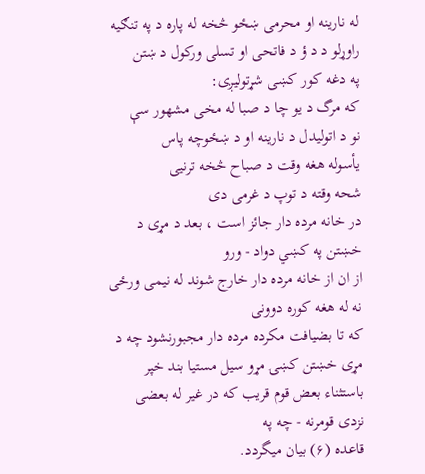له نارینه او محرمی ښځو څخه له پاره د په تنګیه
راوړلو د د ؤ د فاتحی او تسلی ورکول د ښتن
په دغه کور کښی شړتولیږی:
که مرگ د یو چا د صبا له مخی مشهور سې
نو د اتولیدل د نارینه او د ښځوچه پاس
یأسوله هغه وقت د صباح څخه ترنیی
شحه وقته د توپ د غرمی دی
در خانه مرده دار جائز است ، بعد د مړی د خښتن په کښي دواد - ورو
از ان از خانه مرده دار خارج شوند له نیمی ورځی نه له هغه کوره دوونی
که تا بضیافت مکرده مرده دار مجبورنشود چه د مړی خښتن کښۍ مړو سیل مستیا بند خپر
باستثناء بعض قوم قریب که در غیر له بعضی نزدی قومرنه - چه په
قاعده (۶) بیان میگردد.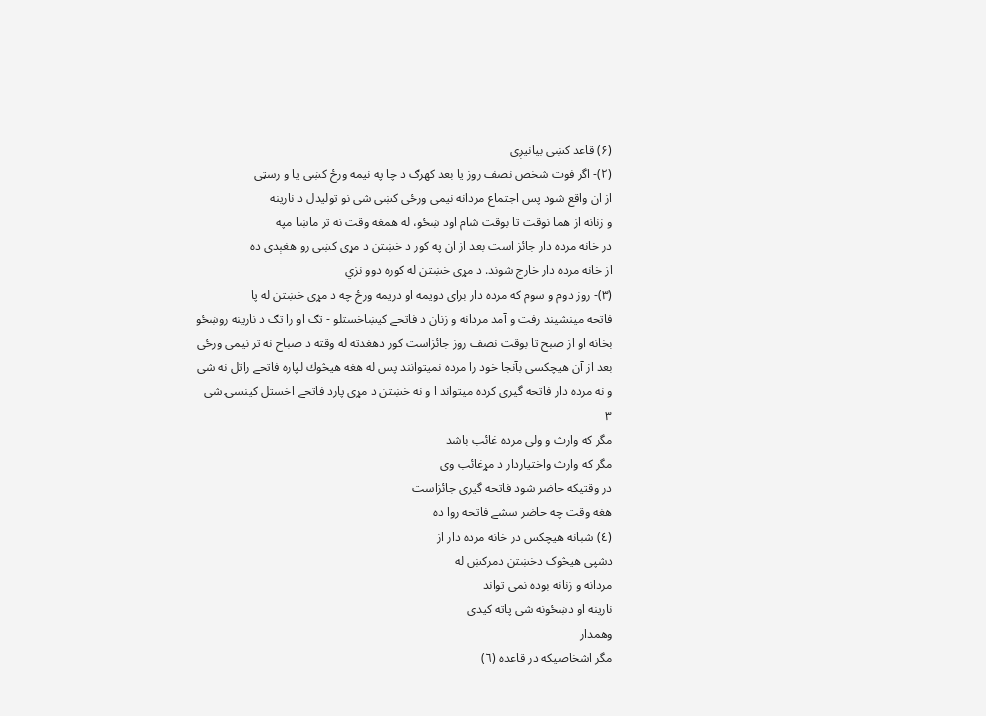(۶) قاعد کښی بیانیږی
(۲)- اگر فوت شخص نصف روز یا بعد کهرګ د چا په نیمه ورځ کښی یا و رسټی
از ان واقع شود پس اجتماع مردانه نیمی ورځی کښی شی نو تولیدل د نارینه
و زنانه از هما نوقت تا بوقت شام اود ښځو، له همغه وقت نه تر ماښا مپه
در خانه مرده دار جائز است بعد از ان په کور د خښتن د مړی کښی رو هغېدی ده
از خانه مرده دار خارج شوند. د مړی خښتن له کوره دوو نزي
(۳)- روز دوم و سوم که مرده دار برای دویمه او دریمه ورځ چه د مړی خښتن له پا
فاتحه مینشیند رفت و آمد مردانه و زنان د فاتحے کیښاخستلو - تګ او را تګ د نارینه روښځو
بخانه او از صبح تا بوقت نصف روز جائزاست کور دهغدته له وقته د صباح نه تر نیمی ورځی
بعد از آن هیچکسی بآنجا خود را مرده نمیتوانند پس له هغه هیڅوك لپاره فاتحے راتل نه شی
و نه مرده دار فاتحه گیری کرده میتواند ا و نه خښتن د مړی پارد فاتحے اخستل کینسۍ شی
۳
مگر که وارث و ولی مرده غائب باشد
مگر که وارث واختياردار د مړغائب وی
در وقتیکه حاضر شود فاتحه گیری جائزاست
هغه وقت چه حاضر سشے فاتحه روا ده
(٤) شبانه هیچکس در خانه مرده دار از
دشپی هیڅوک دخښتن دمرکښ له
مردانه و زنانه بوده نمی تواند
نارینه او دښځونه شی پاته کيدی
وهمدار
مگر اشخاصیکه در قاعده (٦)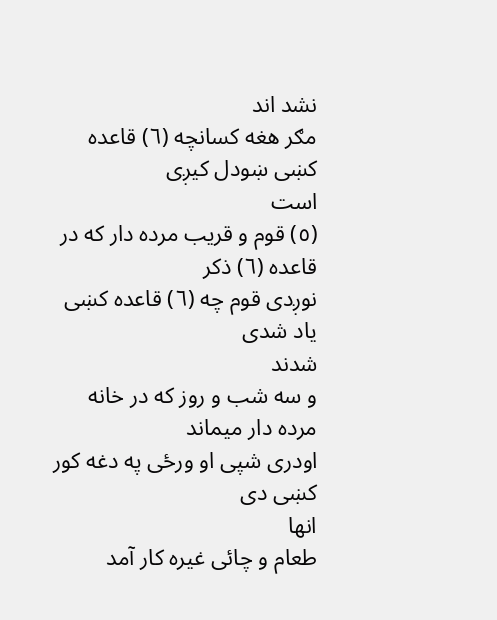نشد اند
مګر هغه کسانچه (٦) قاعدہ کښی ښودل کیږی
است
(٥) قوم و قریب مرده دار که در قاعده (٦) ذکر
نوږدی قوم چه (٦) قاعده کښی یاد شدی
شدند
و سه شب و روز که در خانه مرده دار میماند
اودری شپی او ورځی په دغه کور کښی دی
انها
طعام و چائی غیره کار آمد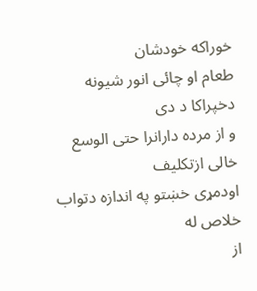خوراکه خودشان
طعام او چائی انور شيونه دخپراکا د دی
و از مرده دارانرا حتی الوسع خالی ازتکلیف
اودمړی خښتو په اندازه دتواب خلاص له
از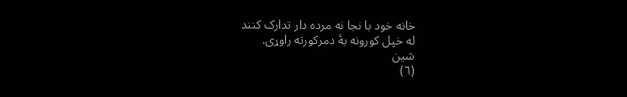خانه خود با نجا نه مرده دار تدارک کنند
له خپل کورونه بۀ دمرکورته راوړی.
شین
(٦)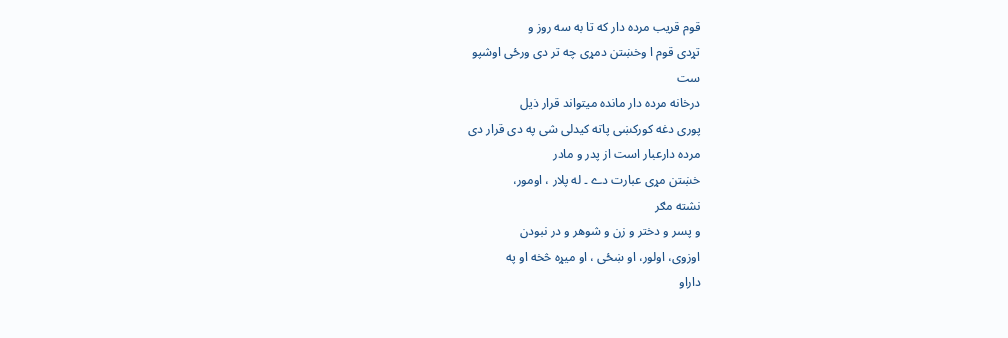قوم قریب مرده دار که تا به سه روز و
تړدی قوم ا وخښتن دمړی چه تر دی ورځی اوشپو
ست
درخانه مرده دار مانده میتواند قرار ذیل
پوری دغه کورکښی پاته کیدلی شی په دی قرار دی
مرده دارعبار است از پدر و مادر
خښتن مړی عبارت دے ۔ له پلار ، اومور،
نشته مګر
و پسر و دختر و زن و شوهر و در نبودن
اوزوی، اولور، او ښځی ، او ميړه څخه او په
داراو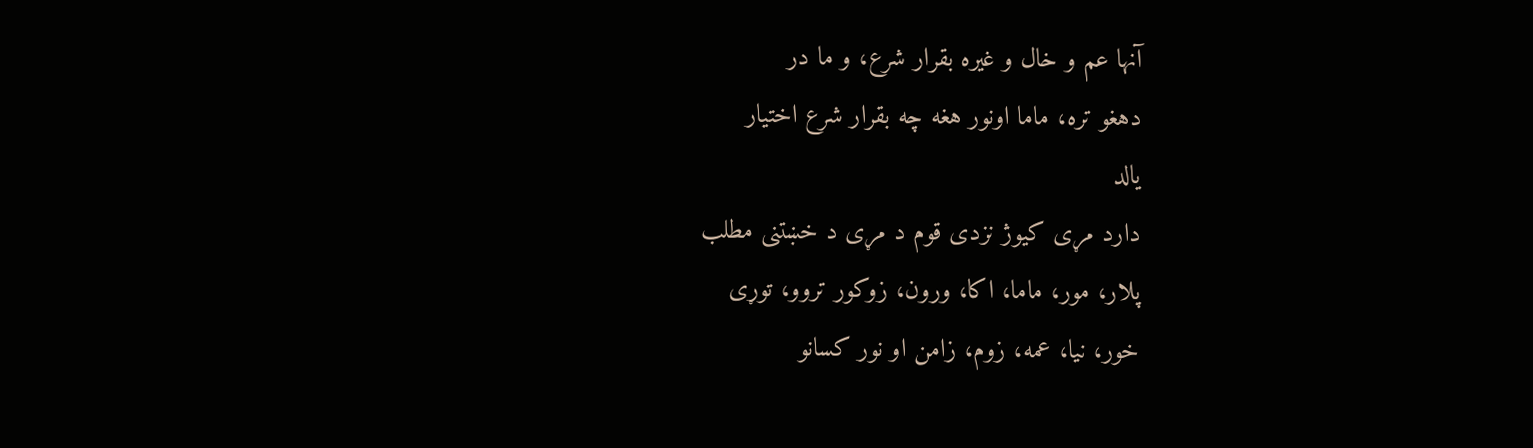آنها عم و خال و غیره بقرار شرع، و ما در
دهغو تره، ماما اونور هغه چه بقرار شرع اختیار
یالد
دارد مړی کیوژ نزدی قوم د مړی د خښتنی مطلب
پلار، مور، ماما، اکا، ورون، زوکور تروو، توړی
خور، نیا، عمه، زوم، زامن او نور کسانو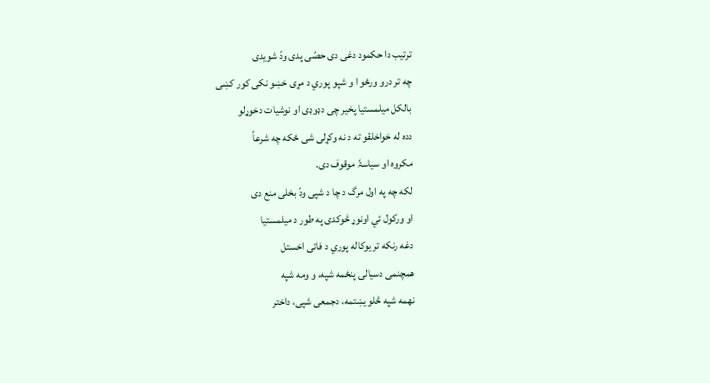ترتیب دا حکمود دغی دی حصّی پدی ودّ شویدی
چه تر درو ورځو ا و شپو پوري د مړی خښو نکی کور کښی
بالکل میلمستیا پخیر چی دډوډی او نوشیات دخوړلو
دده له خواخلقو ته د نه وکړلی شی ځکه چه شرعاً
مکروه او سیاسۃً موقوف دی.
لکه چه په اول مرگ د چا د شپی ودّ بخلی منع دی
او ورکول ئي اونوړ څوکدی په طور د میلمستیا
دغه رنکه تر یوکاله پوري د فاتی اخستل
همچنمی دسیالۍ پنځمه شپه، و ومه شپه
نهمه شپه څلو یښتمه، دجمعی شپی، داختر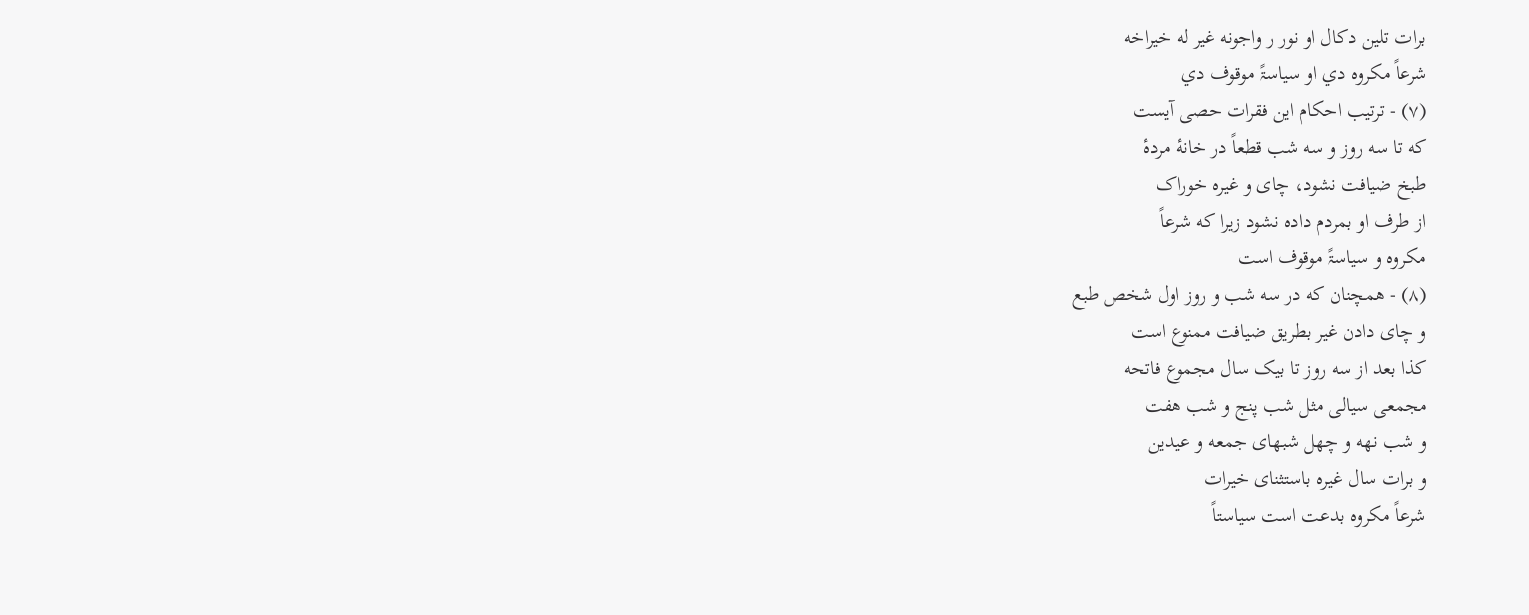برات تلین دکال او نور ر واجونه غیر له خیراخه
شرعاً مکروه دي او سیاسۃً موقوف دي
(٧) - ترتیب احکام این فقرات حصی آیست
که تا سه روز و سه شب قطعاً در خانهٔ مردهٔ
طبخ ضیافت نشود، چای و غیره خوراک
از طرف او بمردم داده نشود زیرا که شرعاً
مکروه و سیاسۃً موقوف است
(٨) - همچنان که در سه شب و روز اول شخص طبع
و چای دادن غیر بطریق ضیافت ممنوع است
کذا بعد از سه روز تا بیک سال مجموع فاتحه
مجمعی سیالی مثل شب پنج و شب هفت
و شب نهه و چهل شبهای جمعه و عیدین
و برات سال غیره باستثنای خیرات
شرعاً مکروه بدعت است سیاستاً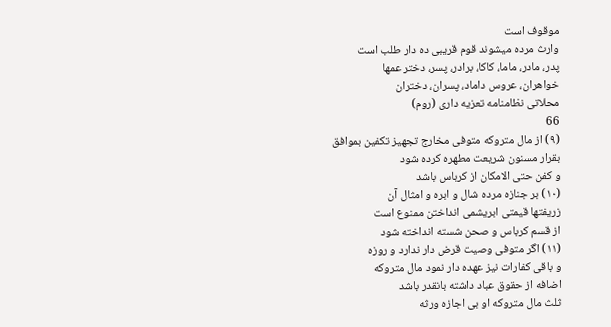موقوف است
وارث مرده میشوند قوم قریبی ده دار طلب است
پدر، مادر، ماما، کاکا، برادر، پسر، دختر عمها
خواهران، عروس داماد، پسران، دختران
محلاتی نظامنامه تعزیه داری (روم)
66
(٩) از مال متروکه متوفی مخارج تجهیز تکفین بموافق
بقرار مسنون شریعت مطهره کرده شود
و کفن حتی الامکان از کرباس باشد
(١٠) بر جنازه مرده شال و ابره و امثال آن
زریفتها قیمتی ابریشمی انداختن ممنوع است
از قسم کرباس و صحن شسته انداخته شود
(١١) اگر متوفی وصیت قرض دار ندارد و روزه
و باقی کفارات نیز عهده دار نمود مال متروکه
اضافه از حقوق عباد داشته بانقدر باشد
ثلث مال متروکه او بی اجازه ورثه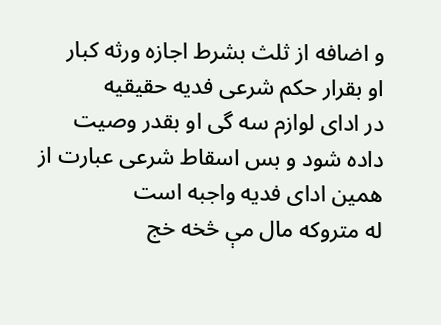و اضافه از ثلث بشرط اجازه ورثه کبار
او بقرار حکم شرعی فدیه حقیقیه
در ادای لوازم سه گی او بقدر وصیت
داده شود و بس اسقاط شرعی عبارت از
همین ادای فدیه واجبه است
له متروکه مال مې څخه خج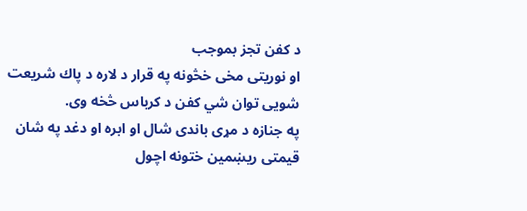د کفن تجز بموجب
او نوریتی مخى خڅونه په قرار د لاره د پاك شریعت
شویی توان شي کفن د کرباس څخه وی.
په جنازه د مړی باندی شال او ابره او دغد په شان
قیمتی ریښمين ختونه اچول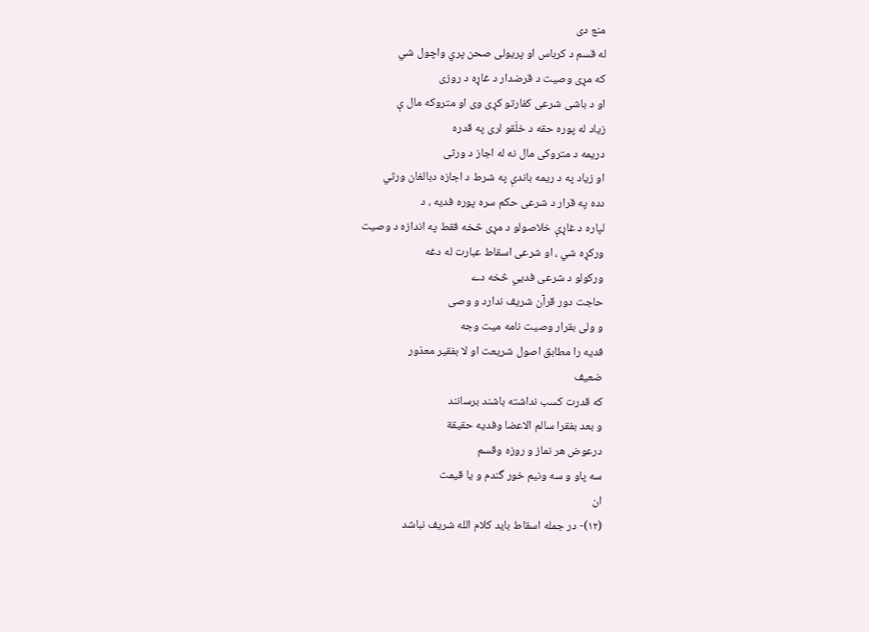منع دی
له قسم د کرباس او پريولى صحن پري واچول شي
که مړی وصیت د قرضدار د غاړه د روزى
او د باشی شرعی کفارتو کړی وی او متروکه مال ې
زیاد له پوره حقه د خلَقو لری په قدره
دریمه د متروکی مال نه له اجاز د ورثی
او زیاد په د ریمه باندې په شرط د اجازه دبالغان ورثي
دده په قرار د شرعی حکم سره پوره فدیه ، د
لپاره د غاړې خلاصولو د مړی څخه فقط په اندازه د وصيت
ورکړه شي ، او شرعی اسقاط عبارت له دغه
ورکولو د شرعی فدیي څخه دے
حاجت دور قرآن شریف ندارد و وصی
و ولی بقرار وصیت نامه میت وجه
فدیه را مطابق اصول شریعت او لا بفقیر معذور
ضعیف
که قدرت کسب نداشته باشند برسانند
و بعد بفقرا سالم الاعضا وفدیه حقيقة
درعوض هر نماز و روزه وقسم
سه پاو و سه ونیم خور گندم و یا قیمت
ان
(۱۲)- در جمله اسقاط باید کلام الله شریف نباشد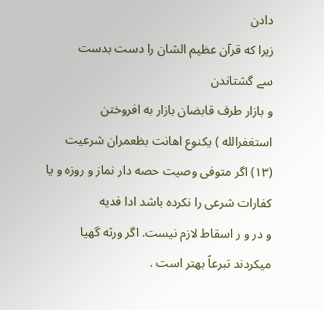دادن
زیرا که قرآن عظیم الشان را دست بدست
سے گشتاندن
و بازار طرف قابضان بازار به افروختن
استغفرالله ) یکنوع اهانت بظعمران شرعیت
(۱۳) اگر متوفی وصیت حصه دار نماز و روزه و یا
کفارات شرعی را نکرده باشد ادا فدیه
و در و ر اسقاط لازم نیست. اگر ورثه گهیا
میکردند تبرعاً بهتر است .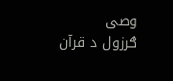وصی
ګرزول د قرآن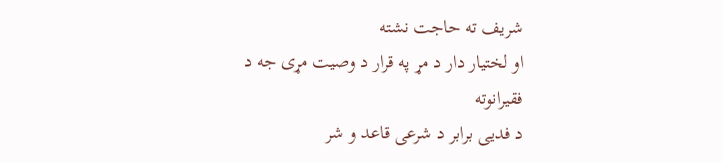شریف ته حاجت نشته
او لختیار دار د مړ په قرار د وصیت مړی جه د
فقیرانوته
د فدیی برابر د شرعی قاعد و شر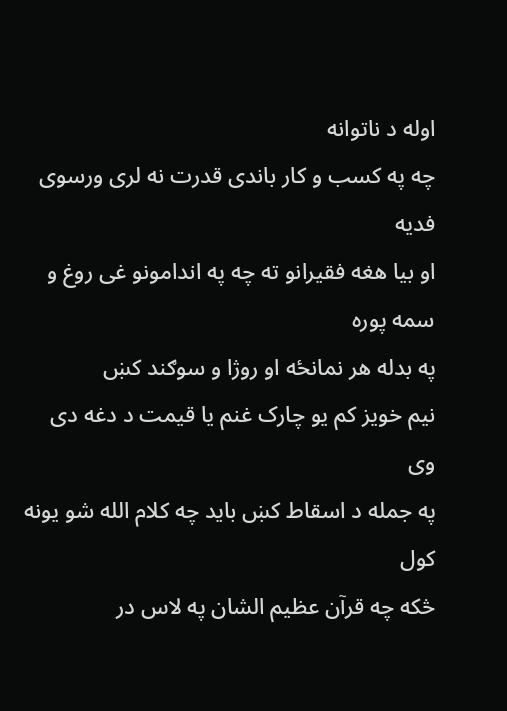اوله د ناتوانه
چه په کسب و کار باندی قدرت نه لری ورسوی
فدیه
او بیا هغه فقیرانو ته چه په اندامونو غی روغ و سمه پوره
په بدله هر نمانځه او روژا و سوګند کښ
نیم خویز کم یو چارک غنم یا قیمت د دغه دی
وی
په جمله د اسقاط کښ باید چه کلام الله شو یونه
کول
څکه چه قرآن عظیم الشان په لاس در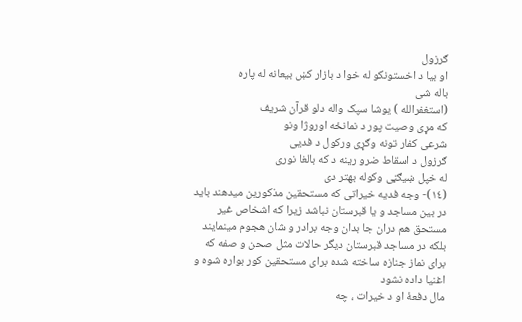ګرزول
او بیا د اخستونکو له خوا د بازار کښ بیعانه له پاره
باله شی
(استغفرالله ) یوشا سپک واله دلو قرآن شریف
که مړی وصیت پور د نمانځه اوروژا ونو
شرعی کفار تونه وګړی ورکول د فدیی
ګرزول د اسقاط ضرو رینه د که بالغا نوری
له خپل ښیګڼی وکوله بهتر دی
(١٤)- وجه فدیه خیراتی که مستحقین مذکورین میدهند باید در بین مساجد و یا قبرستان نباشد زیرا که اشخاص غیر مستحق هم دران جا بدان وجه برادر و شان هجوم مینمایند بلکه در مساجد قبرستان دیگر حالات مثل صحن و صفه که برای نماز جنازه ساخته شده برای مستحقین کور بواره شوه و اغنیا داده نشود
مال دفعهٔ او د خیرات ، چه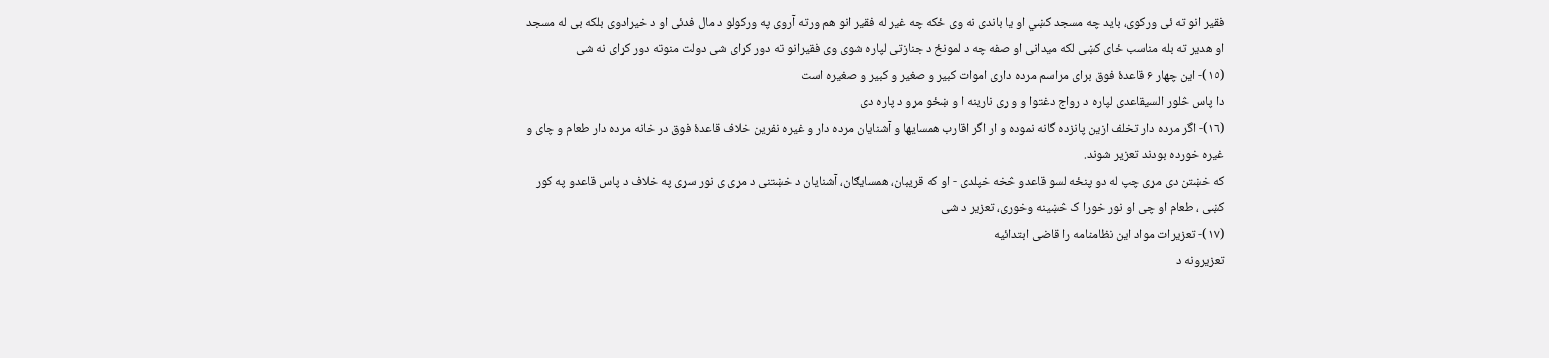فقیر انو ته ئی ورکوی، باید چه مسجد کښي او یا باندی نه وی ځکه چه غیر له فقیر انو هم ورته آروی په ورکولو د مال فدئی او د خیرادوی بلکه بی له مسجد او هدیر ته بله مناسب ځای کښی لکه میدانی او صفه چه د لمونځ د جنازتی لپاره شوی وی فقیرانو ته دور کړای شی دولت منوته دور کړای نه شی
(١٥)- این چهار ۶ قاعدهٔ فوق برای مراسم مرده داری اموات کبیر و صغیر و کبیر و صغیره است
دا پاس څلور السیقاعدی لپاره د رواج دغتوا و و ړی نارینه ا و ښځو مړو د پاره دی
(١٦)- اگر مرده دار تخلف ازین پانزده گانه نموده و ار اگر اقارب همسایها و آشنایان مرده دار و غیره نفرین خلاف قاعدهٔ فوق در خانه مرده دار طعام و چای و غیره خورده بودند تعزیر شوند.
که خښتن دی مړی چپ له دو پنځه لسو قاعدو څخه خپلدی - او که قریبان، همسایګان، آشنایان د خښتنی د مړی ی نور سړی په خلاف د پاس قاعدو په کور کښی ، طعام او چی او نور خورا ک څښینه وخوری، تعزیر د شی
(١٧)- تعزیرات مواد این نظامنامه را قاضی ابتدائیه
تعزیرونه د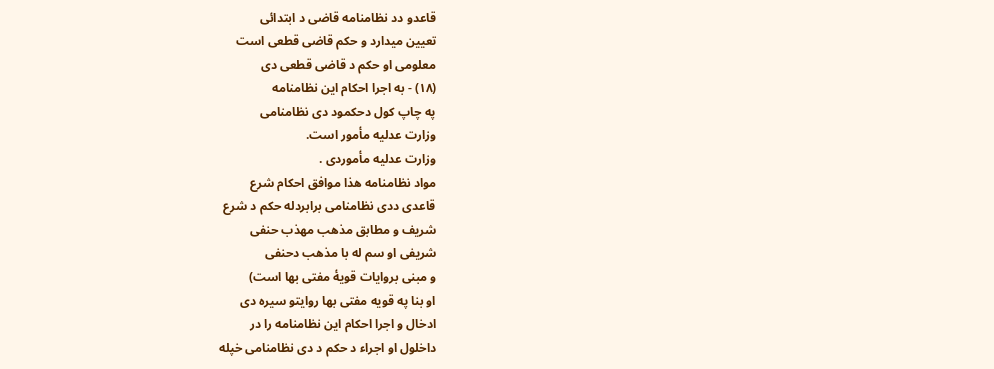قاعدو دد نظامنامه قاضی د ابتدائی
تعیین میدارد و حکم قاضی قطعی است
معلومی او حکم د قاضی قطعی دی
(۱۸) - به اجرا احکام این نظامنامه
په چاپ کول دحکمود دی نظامنامی
وزارت عدلیه مأمور است.
وزارت عدلیه مأموردی .
مواد نظامنامه هذا موافق احکام شرع
قاعدی ددی نظامنامی برابردله حکم د شرع
شریف و مطابق مذهب مهذب حنفی
شریفی او سم له با مذهب دحنفى
و مبنی بروایات قویۀ مفتی بها است)
او بنا په قویه مفتی بها روایتو سیره دی
ادخال و اجرا احکام این نظامنامه را در
داخلول او اجراء د حکم د دی نظامنامی خپله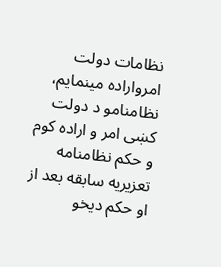نظامات دولت امرواراده مینمایم،
نظامنامو د دولت کښی امر و اراده کوم
و حکم نظامنامه تعزیریه سابقه بعد از
او حکم دیخو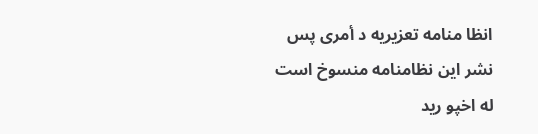انظا منامه تعزیریه د أمری پس
نشر این نظامنامه منسوخ است
له اخپو رید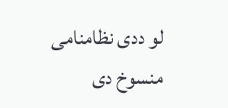لو ددی نظامنامی
منسوخ دی